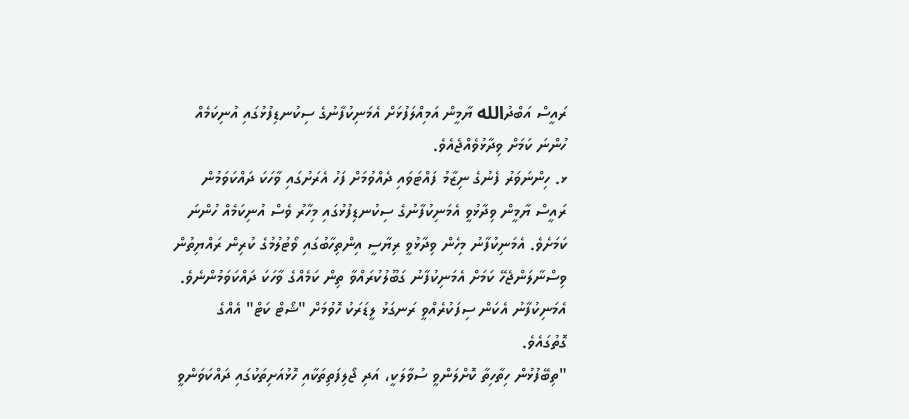ރައީސް އަބްދުالله ޔާމީން އަމިއްލަފުޅަށް އެމަނިކުފާނުގެ ސިކުނޑިފުޅުގައި އުނިކަމެއް ހުންނަ ކަމަށް ވިދާޅުވެއްޖެއެވެ.
ޅ. ހިންނަވަރު ފެނުގެ ނިޒާމު ފައްޓަވައި ދެއްވުމަށް ފަހު އެރަށުގައި ވާހަކަ ދައްކަވަމުން ރައީސް ޔާމީން ވިދާޅުވީ އެމަނިކުފާނުގެ ސިކުނޑިފުޅުގައި މިހާރު ވެސް އުނިކަމެއް ހުންނަ ކަމަށެވެ. އެމަނިކުފާނު މިހެން ވިދާޅުވީ ރިޔާސީ އިންތިހާބުގައި ވޯޓުލުމުގެ ކުރިން ރައްޔިތުން ވިސްނާލަންޖެހޭ ކަމަށް އެމަނިކުފާނު ގަބޫލުކުރައްވާ ތިން ކަމެއްގެ ވާހަކަ ދައްކަވަމުންނެވެ. އެމަނިކުފާނު އެކަން ސިފަކުރެއްވީ ރަނގަޅު ލީޑަރަކު ހޮވުމަށް "ޝޯޓް ކަޓް" އެއްގެ ގޮތުގައެވެ.
"ތިބޭފުޅުން ހިތާހިތާ ކޮށްލަންވީ ސުވާލަކީ، އަދި ޖޯލިފަތިތަކާއި ހޮޅުއަށިތަކުގައި ދައްކަވަންވީ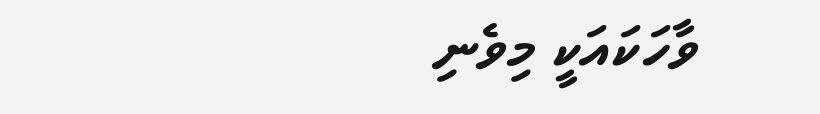ވާހަކައަކީ މިވެނި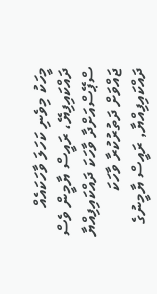މީހަކު މިވެނި ކަހަލަ ވާހަކައެއް ދައްކައިފިޔޭ، ރައީސް ޔާމީން ވެސް ސްޕޭސްއަށްދާ ވާހަކަ ދައްކައިފިއްޔާ ޖައްވަށް ދަތުރުކުރާ ވާހަކަ ދައްކައިފިއްޔާ, ރައީސް ޔާމީނުގެ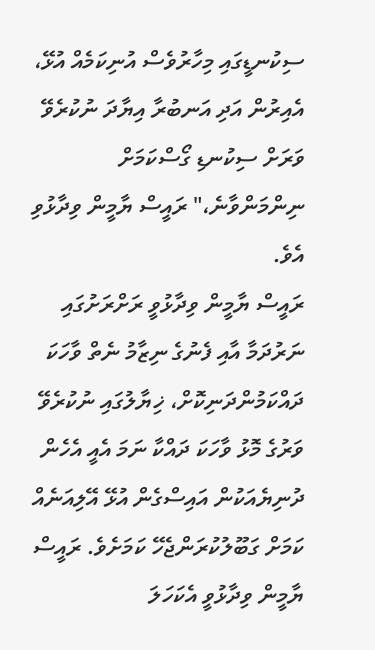ސިކުނޑީގައި މިހާރުވެސް އުނިކަމެއް އުޅޭ، އެއިރުން އަދި އަނބުރާ އިޔާދަ ނުކުރެވޭ ވަރަށް ސިކުނޑި ގޯސްކަމަށް ނިންމަންވާނެ،" ރައީސް ޔާމީން ވިދާޅުވި އެވެ.
ރައީސް ޔާމީން ވިދާޅުވީ ރަށްރަށުގައި ނަރުދަމާ އާއި ފެނުގެ ނިޒާމު ނެތް ވާހަކަ ދައްކަމުންދަނިކޮށް، ޚިޔާލުގައި ނުކުރެވޭ ވަރުގެ މޮޅު ވާހަކަ ދައްކާ ނަމަ އެއީ އެހެން ދުނިޔެއަކުން އައިސްގެން އުޅޭ އޭލިއަނެއް ކަމަށް ގަބޫލުކުރަންޖެހޭ ކަމަށެވެ. ރައީސް ޔާމީން ވިދާޅުވީ އެކަހަލަ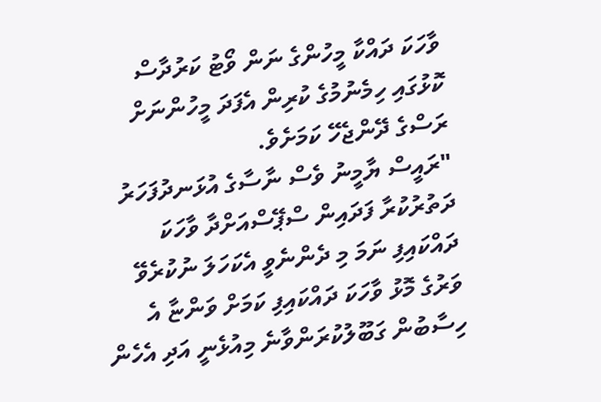ވާހަކަ ދައްކާ މީހުންގެ ނަން ވޯޓު ކަރުދާސް ކޮޅުގައި ހިމެނުމުގެ ކުރިން އެފަދަ މީހުންނަށް ރަސްގެ ދޭންޖެހޭ ކަމަށެވެ.
"ރައީސް ޔާމީނު ވެސް ނާސާގެ އުޅަނދުފަހަރު ދަތުރުކުރާ ފަދައިން ސްޕޭސްއަށްދާ ވާހަކަ ދައްކައިފި ނަމަ މި ދެންނެވީ އެކަހަލަ ނުކުރެވޭ ވަރުގެ މޮޅު ވާހަކަ ދައްކައިފި ކަމަށް ވަންޏާ އެ ހިސާބުން ގަބޫލުކުރަންވާނެ މިއުޅެނީ އަދި އެހެން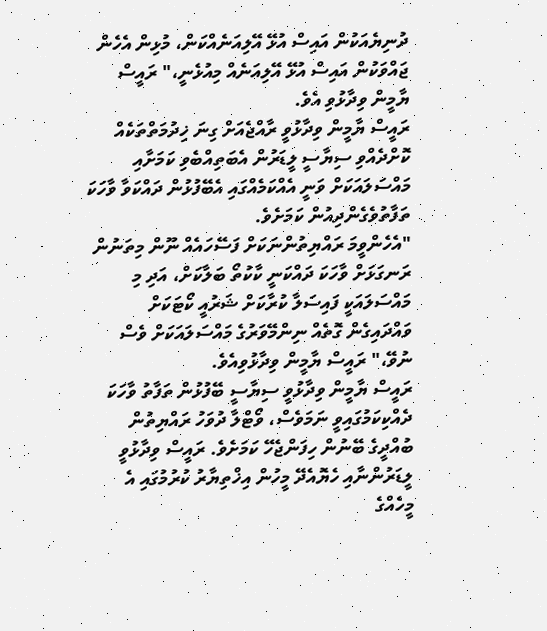ދުނިޔެއަކުން އައިސް އުޅޭ އޭލިއަނެއްކަން، މުޅިން އެހެން ޖައްވަކުން އައިސް އުޅޭ އޭލިއަނެއް މިއުޅެނީ،" ރައީސް ޔާމީން ވިދާޅުވި އެވެ.
ރައީސް ޔާމީން ވިދާޅުވީ ރާއްޖެއަށް ގިނަ ޚިދުމަތްތަކެއް ކޮށްދެއްވި ސިޔާސީ ލީޑަރުން އެބަތިއްބެވި ކަމަށާއި މައްސަލައަކަށް ވަނީ އެއްކަމެއްގައި އެބޭފުޅުން ދައްކަވާ ވާހަކަ ތަފާތުވެގެންދިއުން ކަމަށެވެ.
"އެހެންވީމަ ރައްޔިތުންނަކަށް ފަސޭހައެއް ނޫން މިތަނުން ރަނގަޅަށް ވާހަކަ ދައްކަނީ ކާކުތޯ ބަލާކަށް، އަދި މި މައްސަލައަކީ ފައިސަލާ ކުރާކަށް ޝަރުއީ ކޯޓަކަށް ވައްދައިގެން ގޮތެއް ނިންމޭވަރުގެ މައްސަލައަކަށް ވެސް ނުވޭ،" ރައީސް ޔާމީން ވިދާޅުވިއެވެ.
ރައީސް ޔާމީން ވިދާޅުވީ ސިޔާސީ ބޭފުޅުން ތަފާތު ވާހަކަ ދެއްކިކަމުގައިވީ ނަމަވެސް، ވޯޓްލާ ދުވަހު ރައްޔިތުން ބުއްދީގެ ބޭނުން ހިފަންޖެހޭ ކަމަށެވެ. ރައީސް ވިދާޅުވީ ލީޑަރުންނާއި ހެޔޮއެދޭ މީހުން އިޚްތިޔާރު ކުރުމުގައި އެ މީހެއްގެ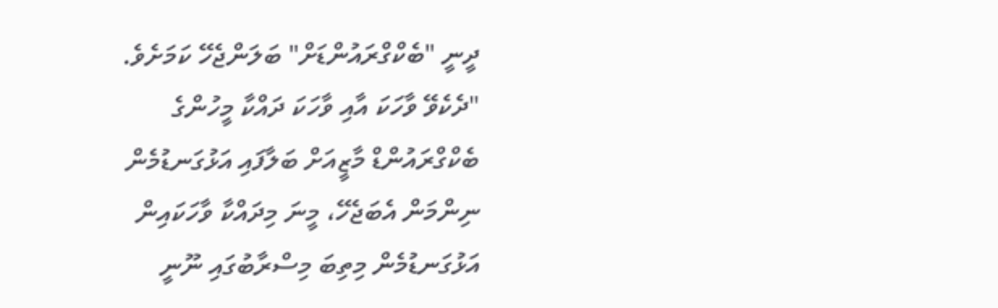ދީނީ "ބެކްގްރައުންޑަށް" ބަލަންޖެހޭ ކަމަށެވެ.
"ދެކެވޭ ވާހަކަ އާއި ވާހަކަ ދައްކާ މީހުންގެ ބެކްގްރައުންޑް މާޒީއަށް ބަލާފައި އަޅުގަނޑުމެން ނިންމަން އެބަޖެހޭ، މީނަ މިދައްކާ ވާހަކައިން އަޅުގަނޑުމެން މިތިބަ މިސްރާބުގައި ނޫނީ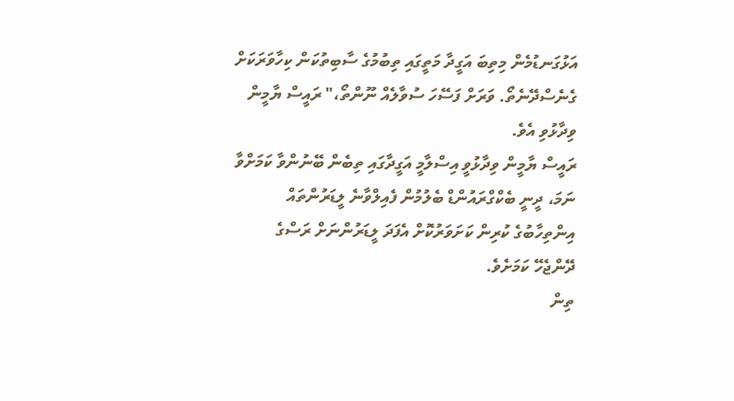އަޅުގަނޑުމެން މިތިބަ އަގީދާ މަތީގައި ތިބުމުގެ ސާބިތުކަން ކިހާވަރަކަށް ގެނެސްދޭނެތޯ. ވަރަށް ފަސޭހަ ސުވާލެއް ނޫންތޯ،" ރައީސް ޔާމީން ވިދާޅުވި އެވެ.
ރައީސް ޔާމީން ވިދާޅުވީ އިސްލާމީ އަގީދާގައި ތިބެން ބޭނުންވާ ކަމަށްވާ ނަމަ، ދީނީ ބެކްގްރައުންޑް ބެލުމުން ފެއިލްވާނެ ލީޑަރުންތައް އިންތިހާބުގެ ކުރިން ކަށަވަރުކޮށް އެފަދަ ލީޑަރުންނަށް ރަސްގެ ދޭންޖެހޭ ކަމަށެވެ.
ތިން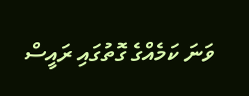ވަނަ ކަމެއްގެ ގޮތުގައި ރައީސް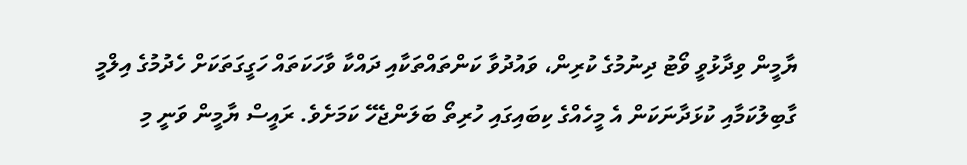ޔާމީން ވިދާޅުވީ ވޯޓު ދިނުމުގެ ކުރިން، ވައުދުވާ ކަންތައްތަކާއި ދައްކާ ވާހަކަތައް ހަގީގަތަކަށް ހެދުމުގެ އިލްމީ ގާބިލުކަމާއި ކުޅަދާނަކަން އެ މީހެއްގެ ކިބައިގައި ހުރިތޯ ބަލަންޖެހޭ ކަމަށެވެ. ރައީސް ޔާމީން ވަނީ މި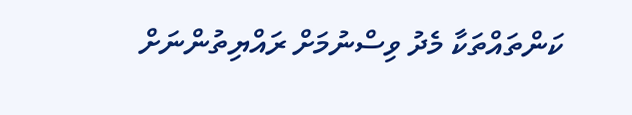ކަންތައްތަކާ މެދު ވިސްނުމަށް ރައްޔިތުންނަށް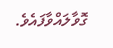ގޮވާލައްވާފައެވެ.